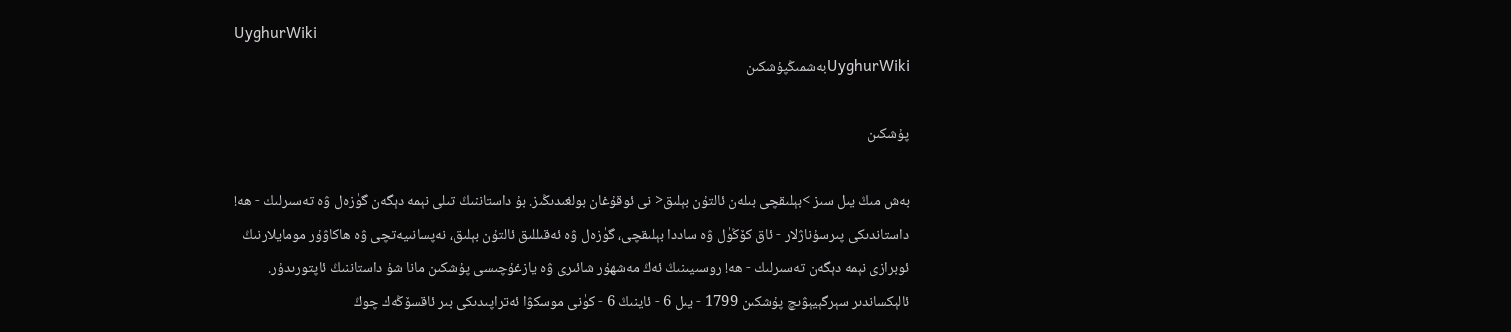UyghurWiki
UyghurWikiبەشمىڭپۇشكىن

پۇشكىن

بەش مىڭ يىل سىز >بېلىقچى بىلەن ئالتۇن بېلىق< نى ئوقۇغان بولغىدىڭىز. بۇ داستاننىڭ تىلى نېمە دېگەن گۈزەل ۋە تەسىرلىك - ھە! داستاندىكى پىرسۇناژلار - ئاق كۆڭۈل ۋە ساددا بېلىقچى، گۈزەل ۋە ئەقىللىق ئالتۇن بېلىق، نەپسانىيەتچى ۋە ھاكاۋۇر مومايلارنىڭ ئوبرازى نېمە دېگەن تەسىرلىك - ھە! روسىيىنىڭ ئەڭ مەشھۇر شائىرى ۋە يازغۇچىسى پۇشكىن مانا شۇ داستاننىڭ ئاپتورىدۇر. ئالېكساندىر سېرگېيېۋىچ پۇشكىن 1799 - يىل 6 - ئاينىڭ 6 - كۈنى موسكۋا ئەتراپىدىكى بىر ئاقسۆڭەك چوڭ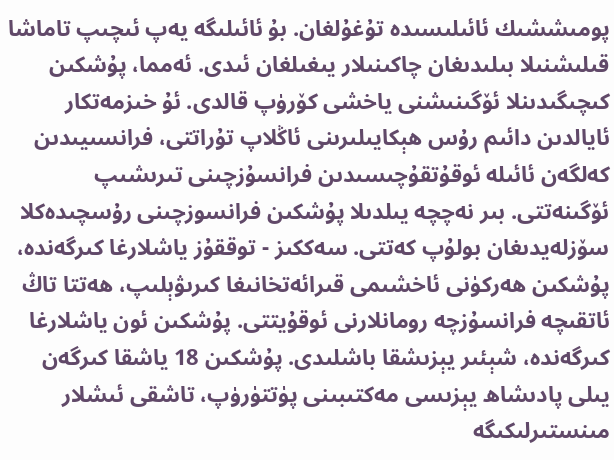پومىششىك ئائىلىسىدە تۇغۇلغان. بۇ ئائىلىگە يەپ ئىچىپ تاماشا قىلىشنىلا بىلىدىغان چاكىنىلار يىغىلغان ئىدى. ئەمما، پۇشكىن كىچىگىدىنلا ئۆگىنىشنى ياخشى كۆرۈپ قالدى. ئۇ خىزمەتكار ئايالدىن دائىم رۇس ھېكايىلىرىنى ئاڭلاپ تۇراتتى، فرانسىيىدىن كەلگەن ئائىلە ئوقۇتقۇچىسىدىن فرانسۇزچىنى تىرىشىپ ئۆگىنەتتى. بىر نەچچە يىلدىلا پۇشكىن فرانسوزچىنى رۇسچىدەكلا سۆزلەيدىغان بولۇپ كەتتى. سەككىز - توققۇز ياشلارغا كىرگەندە، پۇشكىن ھەركۈنى ئاخشىمى قىرائەتخانىغا كىرىۋېلىپ، ھەتتا تاڭ ئاتقىچە فرانسۇزچە رومانلارنى ئوقۇيتتى. پۇشكىن ئون ياشلارغا كىرگەندە، شېئىر يېزىشقا باشلىدى. پۇشكىن 18 ياشقا كىرگەن يىلى پادىشاھ يېزىسى مەكتىبىنى پۈتتۈرۈپ، تاشقى ئىشلار مىنستىرلىكىگە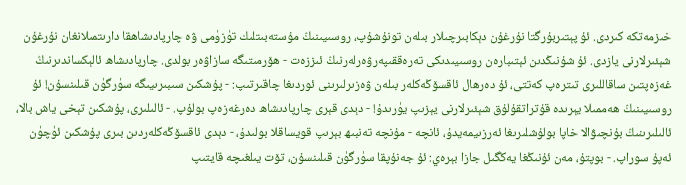خىزمەتكە كىردى. ئۇ پېتىربۇرگتا نۇرغۇن دېكابىرچىلار بىلەن تونۇشۇپ، روسىيىنىڭ مۇستەبىتلىك تۈزۈمى ۋە چارپادىشاھقا دارىتمىلانغان نۇرغۇن شېئىرلارنى يازدى. ئۇ شۇنىڭدىن ئېتىبارەن روسىيىدىكى تەرەققىپەرۋەرلەرنىڭ ئىززەت - ھۆرمىتىگە سازاۋەر بولدى. چارپادىشاھ ئالېكساندىرنىڭ غەزەپتىن ساقاللىرى تىترەپ كەتتى، ئۇ دەرھال ئاقسۆڭەكلەر بىلەن ۋەزىرلىرىنى ئوردىغا چاقىرتىپ: - پۇشكىن سىبىرىيىگە سۈرگۈن قىلىنسۇن! ئۇ روسىيىنىڭ ھەممىلا يېرىدە قۇتراتقۇلۇق شېئىرلارنى يېزىپ يۈرىدۇ! - دېدى قېرى چارپادىشاھ دەرغەزەپ بولۇپ. - ئالىلىرى، پۇشكىن تېخى ياش بالا، ئالىلىرىنىڭ بۇنچىۋالا خاپا بولۇشلىرىغا ئەرزىيمەيدۇ، ئانچە - مۇنچە تەنبىھ بېرىپ قويساقلا بولىدۇ، - دېدى ئاقسۆڭەكلەردىن بىرى پۇشكىن ئۈچۈن ئەپۇ سوراپ. - بوپتۇ، مەن ئۇنىڭغا يەڭگىل جازا بېرەي: ئۇ جەنۇپقا سۈرگۈن قىلىنسۇن، تۆت يىلغىچە قايتىپ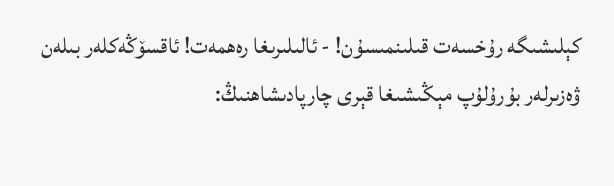كېلىشىگە رۇخسەت قىلىنمىسۇن! - ئالىلىرىغا رەھمەت! ئاقسۆڭەكلەر بىلەن ۋەزىرلەر بۇرۇلۇپ مېڭىشىغا قېرى چارپادىشاھنىڭ: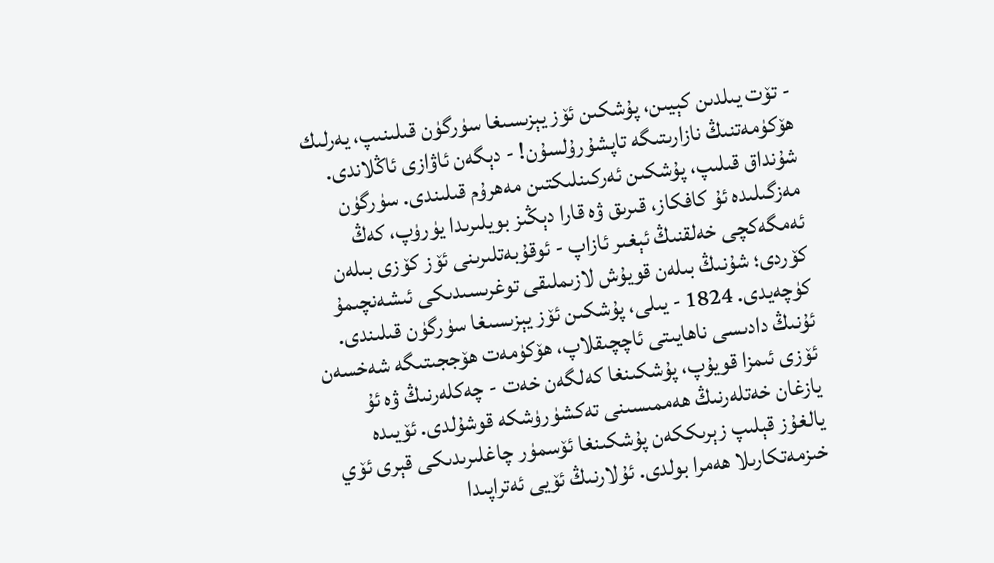- تۆت يىلدىن كېيىن، پۇشكىن ئۆز يېزىسىغا سۈرگۈن قىلىنىپ، يەرلىك ھۆكۈمەتنىڭ نازارىتىگە تاپشۇرۇلسۇن! - دېگەن ئاۋازى ئاڭلاندى. شۇنداق قىلىپ، پۇشكىن ئەركىنلىكتىن مەھرۇم قىلىندى. سۈرگۈن مەزگىلىدە ئۇ كافكاز، قىرىق ۋە قارا دېڭىز بويلىرىدا يۈرۈپ، كەڭ ئەمگەكچى خەلقنىڭ ئېغىر ئازاپ - ئوقۇبەتلىرىنى ئۆز كۆزى بىلەن كۆردى؛ شۇنىڭ بىلەن قويۇش لازىملىقى توغرىسىدىكى ئىشەنچىمۇ كۈچەيدى. 1824 - يىلى، پۇشكىن ئۆز يېزىسىغا سۈرگۈن قىلىندى. ئۇنىڭ دادىسى ناھايىتى ئاچچىقلاپ، ھۆكۈمەت ھۆججىتىگە شەخسەن ئۆزى ئىمزا قويۇپ، پۇشكىنغا كەلگەن خەت - چەكلەرنىڭ ۋە ئۇ يازغان خەتلەرنىڭ ھەممىسىنى تەكشۈرۈشكە قوشۇلدى. ئۆيىدە يالغۇز قېلىپ زېرىككەن پۇشكىنغا ئۆسمۈر چاغلىرىدىكى قېرى ئۆي خىزمەتكارىلا ھەمرا بولدى. ئۇلارنىڭ ئۆيى ئەتراپىدا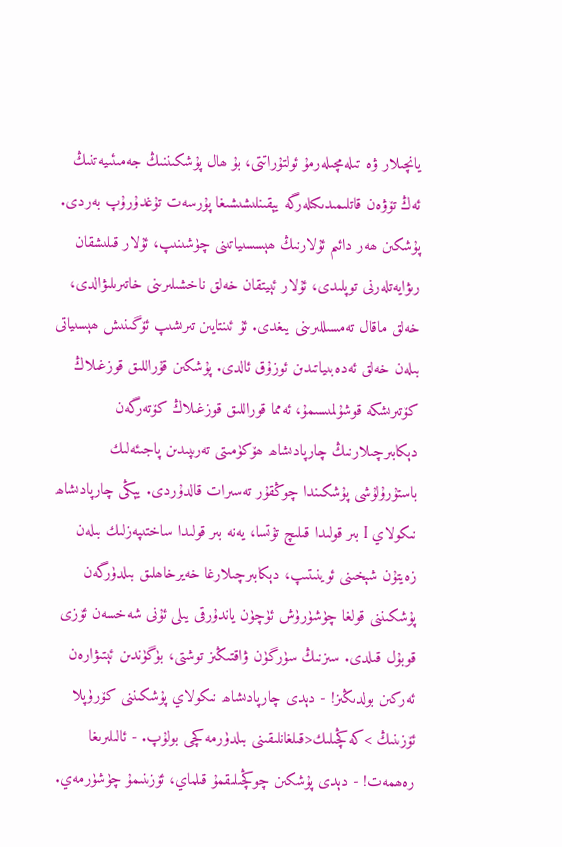يانچىلار ۋە تىلەمچىلەرمۇ ئولتۇراتتى، بۇ ھال پۇشكىننىڭ جەمىئىيەتنىڭ ئەڭ تۆۋەن قاتلىمىدىكىلەرگە يېقىنلىشىشىغا پۇرسەت تۇغدۇرۇپ بەردى. پۇشكىن ھەر دائىم ئۇلارنىڭ ھېسسىياتىنى چۈشىنىپ، ئۇلار قىلىشقان رىۋايەتلەرنى توپلىدى، ئۇلار ئېيتقان خەلق ناخشىلىرىنى خاتىرىلىۋالدى، خەلق ماقال تەمسىللىرىنى يىغدى. ئۇ ئىنتايىن تىرىشىپ ئۆگىنىش ھېسىياتى بىلەن خەلق ئەدەبىياتىدىن ئوزۇق ئالدى. پۇشكىن قۇراللىق قوزغىلاڭ كۆتىرىشكە قوشۇلمىسىمۇ، ئەمما قوراللىق قوزغىلاڭ كۆتەرگەن دېكابىرچىلارنىڭ چارپادىشاھ ھۆكۈمىتى تەرىپىدىن پاجىئەلىك باستۇرۇلۇشى پۇشكىندا چوڭقۇر تەسىرات قالدۇردى. يېڭى چارپادىشاھ نىكولاي Ⅰ بىر قولىدا قىلىچ تۇتسا، يەنە بىر قولىدا ساختىپەزلىك بىلەن زەيتۇن شېخىنى ئوينىتىپ، دېكابىرچىلارغا خەيرخاھلىق بىلدۈرگەن پۇشكىننى قولغا چۈشۈرۈش ئۈچۈن ياندۇرقى يىلى ئۇنى شەخسەن ئۆزى قوبۇل قىلدى. سىزنىڭ سۈرگۈن ۋاقتىڭىز توشتى، بۈگۈندىن ئېتىۋارەن ئەركىن بولدىڭىز! - دېدى چارپادىشاھ نىكولاي پۇشكىننى كۆرۈپلا ئۆزىنىڭ >كەڭچىلىك<قىلغانلىقىنى بىلدۈرمەكچى بولۇپ. - ئالىلىرىغا رەھمەت! - دېدى پۇشكىن چوڭچىلىقمۇ قىلماي، ئۆزىنىمۇ چۈشۈرمەي.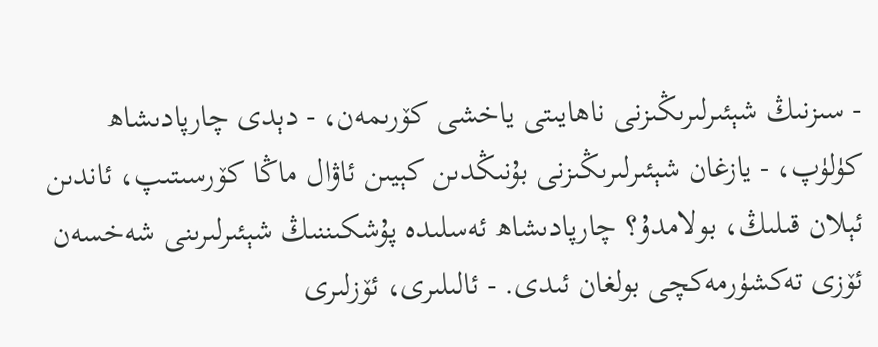- سىزنىڭ شېئىرلىرىڭىزنى ناھايىتى ياخشى كۆرىمەن، - دېدى چارپادىشاھ كۈلۈپ، - يازغان شېئىرلىرىڭىزنى بۇنىڭدىن كېيىن ئاۋال ماڭا كۆرسىتىپ، ئاندىن ئېلان قىلىڭ، بولامدۇ؟ چارپادىشاھ ئەسلىدە پۇشكىننىڭ شېئىرلىرىنى شەخسەن ئۆزى تەكشۈرمەكچى بولغان ئىدى. - ئالىلىرى، ئۆزلىرى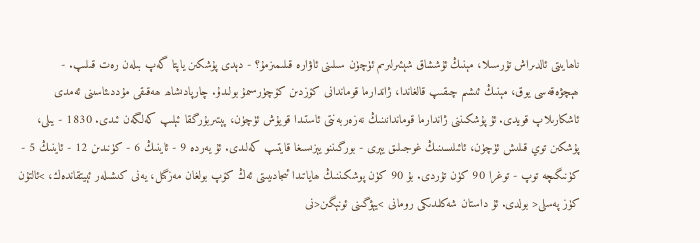ناھايىتى ئالدىراش تۇرسىلا، مېنىڭ ئۇششاق شېئىرلىرىم ئۈچۈن سىلىنى ئاۋارە قىلىمىزمۇ؟ - دېدى پۇشكىن ياپتا گەپ بىلەن رەت قىلىپ. - ھېچۋەقەسى يوق، مېنىڭ ئىشىم چىقىپ قالغاندا، ژاندارما قوماندانى كۆزدىن كۆچۈرسىمۇ بولىدۇ. چارپادىشاھ ھەقىقى مۇددىئاسىنى ئەمدى ئاشكارىلاپ قويدى. ئۇ پۇشكىننى ژاندارما قوماندانىنىڭ نەزەربەنتى ئاستىدا قويۇش ئۈچۈن، پېتىربۇرگقا ئېلىپ كەلگەن ئىدى. 1830 - يىلى، پۇشكىن توي قىلىش ئۈچۈن، ئائىلىسىنىڭ غوجىلىق يېرى - بورگىننو يېزىسىغا قايتىپ كەلىدى. ئۇ يەردە 9 - ئاينىڭ 6 - كۈنىدىن 12 - ئاينىڭ 5 - كۈنىگىچە توپ - توغرا 90 كۈن تۇردى. بۇ 90 كۈن پوشكىننىڭ ھاياتىدا ئىجادىيىتى ئەڭ كۆپ بولغان مەزگىل، يەنى كىشىلەر ئېيتقاندەك، >ئالتۇن كۈز پەسلى< بولدى. ئۇ داستان شەكلىدىكى رومانى >يېۋگىنى ئونېگىن<نى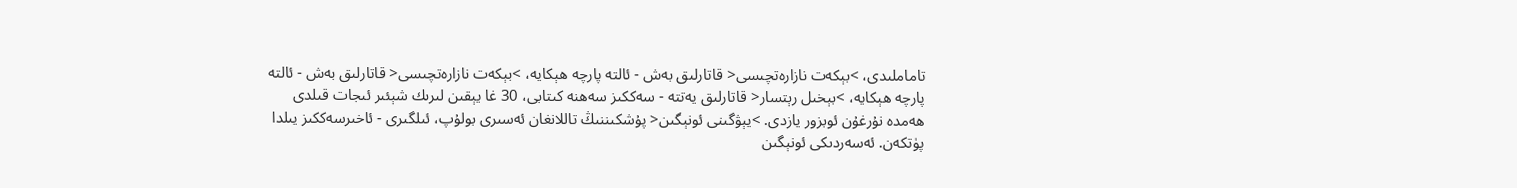تاماملىدى، >بېكەت نازارەتچىسى< قاتارلىق بەش - ئالتە پارچە ھېكايە، >بېكەت نازارەتچىسى< قاتارلىق بەش - ئالتە پارچە ھېكايە، >بېخىل رېتسار< قاتارلىق يەتتە - سەككىز سەھنە كىتابى، 30 غا يېقىن لىرىك شېئىر ئىجات قىلدى ھەمدە نۇرغۇن ئوبزور يازدى. >يېۋگىنى ئونېگىن< پۇشكىننىڭ تاللانغان ئەسىرى بولۇپ، ئىلگىرى - ئاخىرسەككىز يىلدا پۈتكەن. ئەسەردىكى ئونېگىن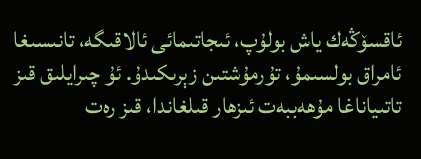ئاقسۆڭەك ياش بولۇپ، ئىجاتىمائى ئالاقىگە، تانىسىغا ئامراق بولسىمۇ، تۇرمۇشتىن زېرىكىدۇ. ئۇ چىرايلىق قىز تاتىياناغا مۇھەببەت ئىزھار قىلغاندا، قىز رەت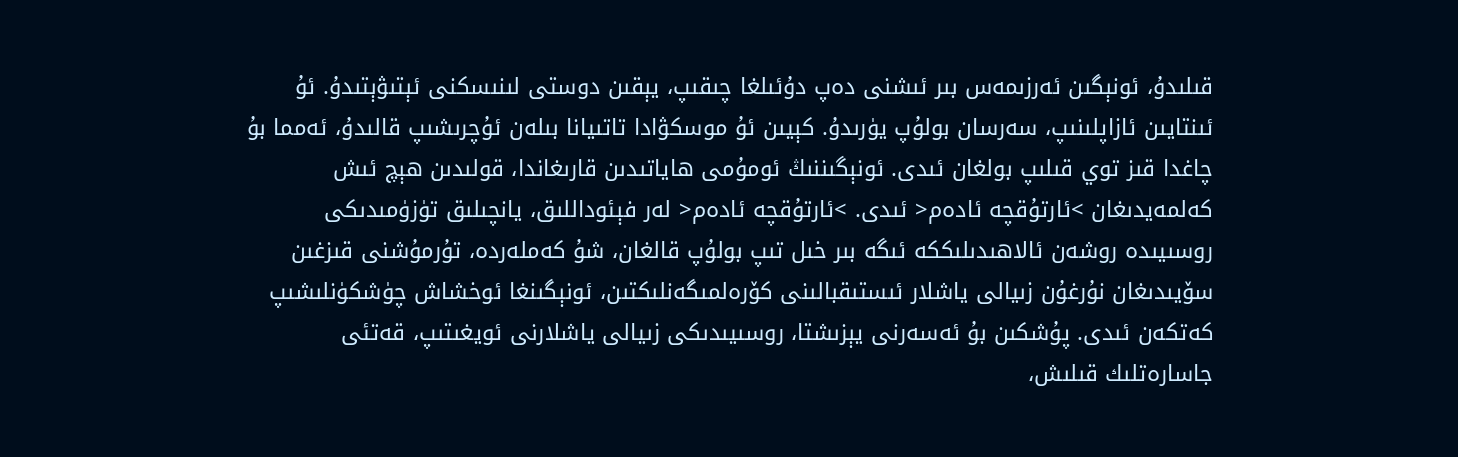قىلىدۇ، ئونېگىن ئەرزىمەس بىر ئىشنى دەپ دۇئىلغا چىقىپ، يېقىن دوستى لىنىسكنى ئېتىۋېتىدۇ. ئۇ ئىنتايىن ئازاپلىنىپ، سەرسان بولۇپ يۈرىدۇ. كېيىن ئۇ موسكۋادا تاتىيانا بىلەن ئۇچرىشىپ قالىدۇ، ئەمما بۇ چاغدا قىز توي قىلىپ بولغان ئىدى. ئونېگىننىڭ ئومۇمى ھاياتىدىن قارىغاندا، قولىدىن ھېچ ئىش كەلمەيدىغان >ئارتۇقچە ئادەم< ئىدى. >ئارتۇقچە ئادەم< لەر فېئوداللىق، يانچىلىق تۈزۈمىدىكى روسىيىدە روشەن ئالاھىدىلىككە ئىگە بىر خىل تىپ بولۇپ قالغان، شۇ كەملەردە، تۇرمۇشنى قىزغىن سۆيىدىغان نۇرغۇن زىيالى ياشلار ئىستىقبالىنى كۆرەلمىگەنلىكتىن، ئونېگىنغا ئوخشاش چۈشكۈنلىشىپ كەتكەن ئىدى. پۇشكىن بۇ ئەسەرنى يېزىشتا، روسىيىدىكى زىيالى ياشلارنى ئويغىتىپ، قەتئى جاسارەتلىك قىلىش،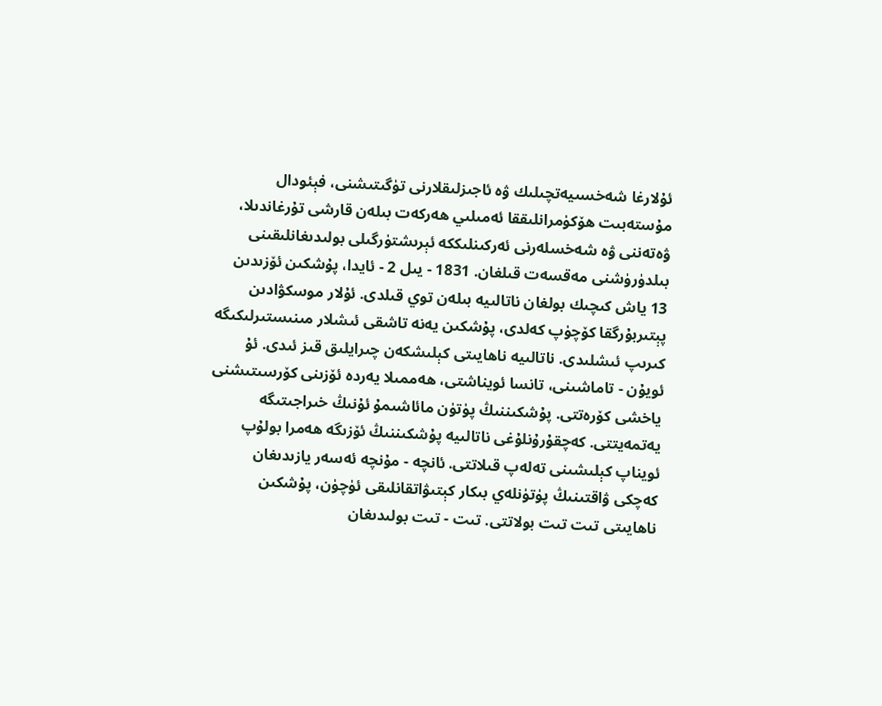ئۇلارغا شەخسىيەتچىلىك ۋە ئاجىزلىقلارنى تۈگىتىشنى، فېئودال مۇستەبىت ھۆكۈمرانلىققا ئەمىلىي ھەركەت بىلەن قارشى تۇرغاندىلا، ۋەتەننى ۋە شەخسلەرنى ئەركىنلىككە ئېرىشتۈرگىلى بولىدىغانلىقىنى بىلدۈرۈشنى مەقسەت قىلغان. 1831 - يىل 2 - ئايدا، پۇشكىن ئۆزىدىن 13 ياش كىچىك بولغان ناتالىيە بىلەن توي قىلدى. ئۇلار موسكۋادىن پېتىربۇرگقا كۆچۈپ كەلدى، پۇشكىن يەنە تاشقى ئىشلار مىنىستىرلىكىگە كىرىپ ئىشلىدى. ناتالىيە ناھايىتى كېلىشكەن چىرايلىق قىز ئىدى. ئۇ ئويۇن - تاماشىنى، تانسا ئويناشتى، ھەممىلا يەردە ئۆزىنى كۆرسىتىشنى ياخشى كۆرەتتى. پۇشكىننىڭ پۈتۈن مائاشىمۇ ئۇنىڭ خىراجىتىگە يەتمەيتتى. كەچقۇرۇنلۇغى ناتالىيە پۇشكىننىڭ ئۆزىگە ھەمرا بولۇپ ئويناپ كېلىشىنى تەلەپ قىلاتتى. ئانچە - مۇنچە ئەسەر يازىدىغان كەچكى ۋاقتىنىڭ پۈتۈنلەي بىكار كېتىۋاتقانلىقى ئۈچۈن، پۇشكىن ناھايىتى تىت تىت بولاتتى. تىت - تىت بولىدىغان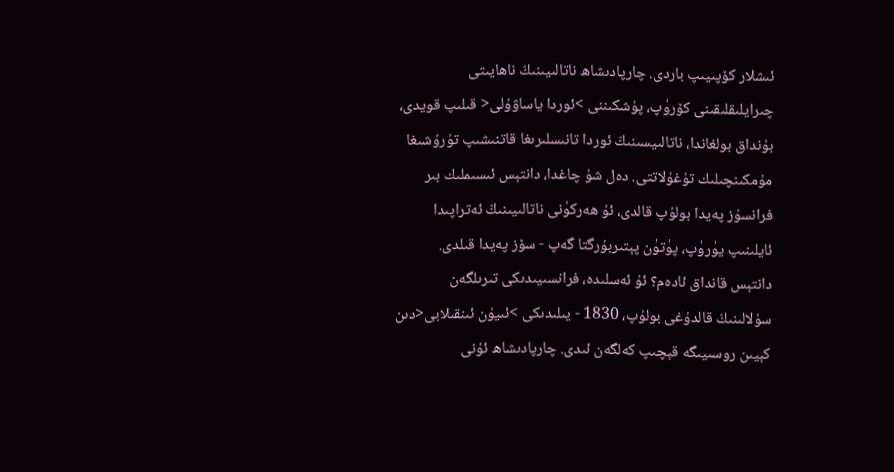ئىشلار كۆپىيىپ باردى. چارپادىشاھ ناتالىيىنىڭ ناھايىتى چىرايلىقلىقىنى كۆرۈپ، پۇشكىننى >ئوردا ياساۋۇلى< قىلىپ قويدى، بۇنداق بولغاندا، ناتالىيسىنىڭ ئوردا تانىسلىرىغا قاتنىشىپ تۇرۇشىغا مۇمكىنچىلىك تۇغۇلاتتى. دەل شۇ چاغدا، دانتېس ئىسىملىك بىر فرانسۇز پەيدا بولۇپ قالدى، ئۇ ھەركۈنى ناتالىيىنىڭ ئەتراپىدا ئايلىنىپ يۈرۈپ، پۈتۈن پېتىربۇرگتا گەپ - سۆز پەيدا قىلدى. دانتېس قانداق ئادەم؟ ئۇ ئەسلىدە، فرانسىيىدىكى تىرىلگەن سۇلالىنىڭ قالدۇغى بولۇپ، 1830 - يىلىدىكى >ئىيۇن ئىنقىلابى<دىن كېيىن روسىيىگە قېچىپ كەلگەن ئىدى. چارپادىشاھ ئۇنى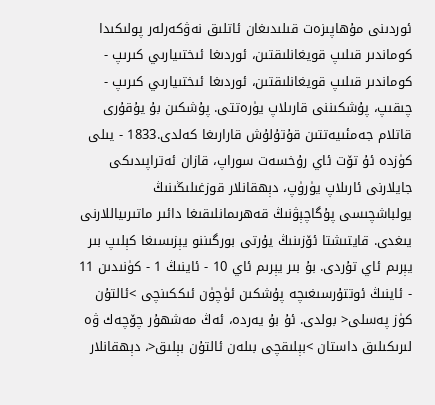ئوردىنى مۇھاپىزەت قىلىدىغان ئاتلىق نەۋكەرلەر پولىكىدا كوماندىر قىلىپ قويغانلىقتىن، ئوردىغا ئىختىيارىي كىرىپ - كوماندىر قىلىپ قويغانلىقتىن، ئوردىغا ئىختىيارىي كىرىپ - چىقىپ، پۇشكىننى قارىلاپ يۈرەتتى. پۇشكىن بۇ يۇقۇرى قاتلام جەمئىيەتتىن قۇتۇلۇش قارارىغا كەلدى.1833 - يىلى كۈزدە ئۇ تۆت ئاي رۇخسەت سوراپ، قازان ئەتراپىدىكى جايلارنى ئارىلاپ يۈرۈپ، دېھقانلار قوزغىلىڭىنىڭ يولباشچىسى پۇگاچېۋنىڭ قەھرىمانلىقىغا دائىر ماتىرىياللارنى يىغدى. قايتىشتا ئۆزىنىڭ يۇرتى بورگىننو يېزىسىغا كېلىپ بىر يېرىم ئاي تۇردى. بۇ بىر يېرىم ئاي 10 - ئاينىڭ 1 - كۈنىدىن 11 - ئاينىڭ ئوتتۇرسىغىچە پۇشكىن ئۈچۈن ئىككىنچى >ئالتۇن كۈز پەسلى< بولدى. ئۇ بۇ يەردە، ئەڭ مەشھۇر چۆچەك ۋە لىرىكىلىق داستان >بېلىقچى بىلەن ئالتۇن بېلىق<، دېھقانلار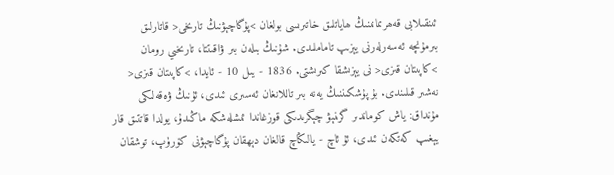ئىنقىلابى قەھرىمانىنىڭ ھاياتلىق خاتىرىسى بولغان >پۇگاچېۋنىڭ تارىخى< قاتارلىق بىرمۇنچە ئەسەرلەرنى يېزىپ تاماملىدى. شۇنىڭ بىلەن بىر ۋاقىتتا، تارىخىي رومان >كاپىتان قىزى< نى يېزىشقا كىرىشتى. 1836 - يىل 10 - ئايدا، >كاپىتان قىزى< نەشىر قىلىندى. بۇ پۇشكىننىڭ يەنە بىر تاللانغان ئەسىرى ئىدى، ئۇنىڭ ۋەقەلىكى مۇنداق: ياش كوماندىر گرىنېۋ چېگرىدىكى قوزغاندا ئىشلەشكە ماڭىدۇ، يولدا قاتتىق قار يېغىپ كەتكەن ئىدى، ئۇ ئاچ - يالىڭاچ قالغان دېھقان پۇگاچېۋنى كۆرۈپ، توشقان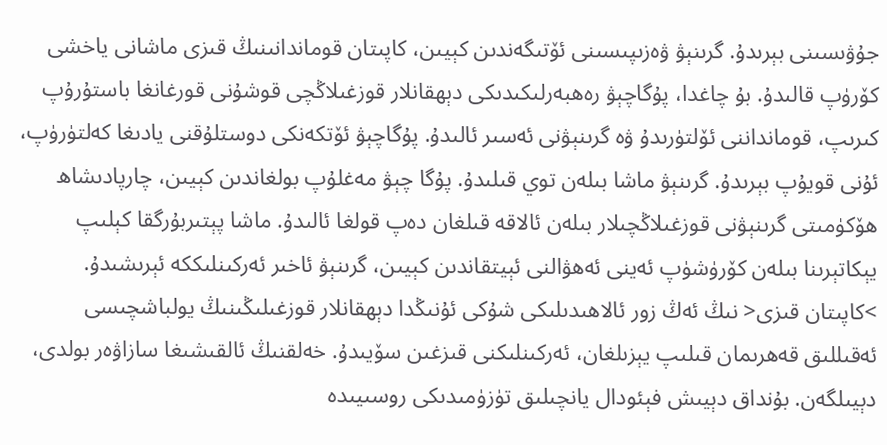جۇۋىسىنى بېرىدۇ. گرىنېۋ ۋەزىپىسىنى ئۆتىگەندىن كېيىن، كاپىتان قوماندانىنىڭ قىزى ماشانى ياخشى كۆرۈپ قالىدۇ. بۇ چاغدا، پۇگاچېۋ رەھبەرلىكىدىكى دېھقانلار قوزغىلاڭچى قوشۇنى قورغانغا باستۇرۇپ كىرىپ، قومانداننى ئۆلتۈرىدۇ ۋە گرىنېۋنى ئەسىر ئالىدۇ. پۇگاچېۋ ئۆتكەنكى دوستلۇقنى يادىغا كەلتۈرۈپ، ئۇنى قويۇپ بېرىدۇ. گرىنېۋ ماشا بىلەن توي قىلىدۇ. پۇگا چېۋ مەغلۇپ بولغاندىن كېيىن، چارپادىشاھ ھۆكۈمىتى گرىنېۋنى قوزغىلاڭچىلار بىلەن ئالاقە قىلغان دەپ قولغا ئالىدۇ. ماشا پېتىربۇرگقا كېلىپ يېكاتېرىنا بىلەن كۆرۈشۈپ ئەينى ئەھۋالنى ئېيتقاندىن كېيىن، گرىنېۋ ئاخىر ئەركىنلىككە ئېرىشىدۇ. >كاپىتان قىزى< نىڭ ئەڭ زور ئالاھىدىلىكى شۇكى ئۇنىڭدا دېھقانلار قوزغىلىڭىنىڭ يولباشچىسى ئەقىللىق قەھرىمان قىلىپ يېزىلغان، ئەركىنلىكنى قىزغىن سۆيىدۇ. خەلقنىڭ ئالقىشىغا سازاۋەر بولدى، دېيىلگەن. بۇنداق دېيىش فېئودال يانچىلىق تۈزۈمىدىكى روسىيىدە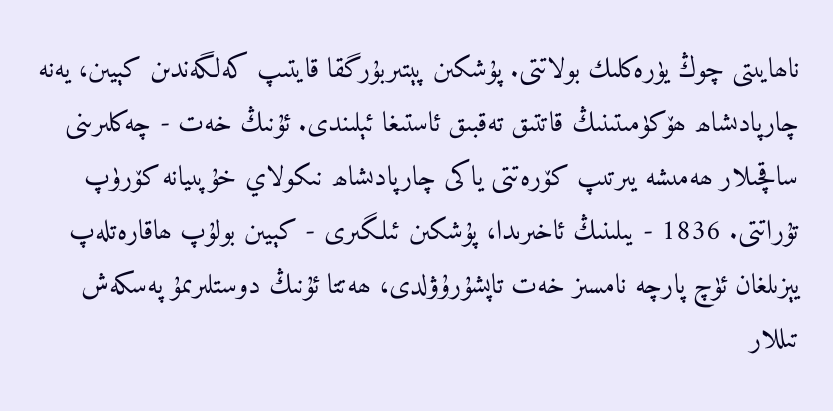ناھايىتى چوڭ يۈرەكلىك بولاتتى. پۇشكىن پېتىربۇرگقا قايتىپ كەلگەندىن كېيىن، يەنە چارپادىشاھ ھۆكۈمىتىنىڭ قاتتىق تەقبىق ئاستىغا ئېلىندى. ئۇنىڭ خەت - چەكلىرىنى ساقچىلار ھەمىشە يىرتىپ كۆرەتتى ياكى چارپادىشاھ نىكولاي خۇپىيانە كۆرۈپ تۇراتتى. 1836 - يىلىنىڭ ئاخىرىدا، پۇشكىن ئىلگىرى - كېيىن بولۇپ ھاقارەتلەپ يېزىلغان ئۈچ پارچە نامسىز خەت تاپشۇرۇۋلدى، ھەتتا ئۇنىڭ دوستلىرىمۇ پەسكەش تىللار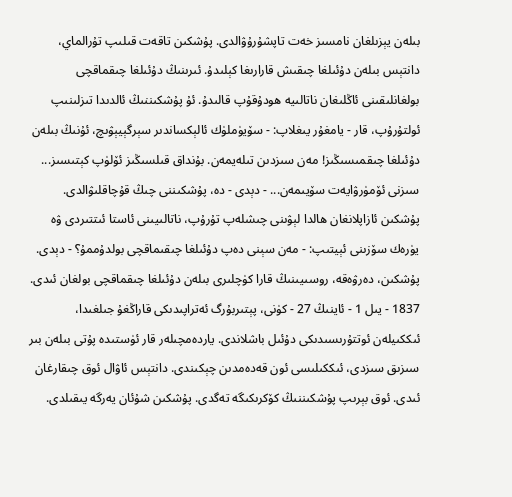بىلەن يېزىلغان نامسىز خەت تاپشۇرۇۋالدى. پۇشكىن تاقەت قىلىپ تۇرالماي، دانتېس بىلەن دۇئىلغا چىقىش قارارىغا كېلىدۇ. ئىرىنىڭ دۇئىلغا چىقماقچى بولغانلىقىنى ئاڭلىغان ناتالىيە ھودۇقۇپ قالىدۇ. ئۇ پۇشكىننىڭ ئالدىدا تىزلىنىپ ئولتۇرۇپ، قار - يامغۇر يىغلاپ: - سۆيۈملۈك ئالېكساندىر سېرگېيېۋىچ، ئۇنىڭ بىلەن دۇئىلغا چىقمىسىڭىز! مەن سىزدىن تىلەيمەن. بۇنداق قىلسىڭىز ئۆلۈپ كېتىسىز... سىزنى ئۆمۈرۋايەت سۆيىمەن... - دېدى - دە، پۇشكىننى چىڭ قۇچاقلىۋالدى. پۇشكىن ئازاپلانغان ھالدا لېۋىنى چىشلەپ تۇرۇپ، ناتالىيىنى ئاستا ئىتتىردى ۋە يۈرەك سۆزىنى ئېيتىپ: - مەن سېنى دەپ دۇئىلغا چىقىماقچى بولدۇممۇ؟ - دېدى. پۇشكىن، دەرۋەقە، روسىيىنىڭ قارا كۈچلىرى بىلەن دۇئىلغا چىقماقچى بولغان ئىدى. 1837 - يىل 1 - ئاينىڭ 27 - كۈنى، پېتىربۇرگ ئەتراپىدىكى قاراڭغۇ جىلغىدا، ئىككىيلەن ئوتتۇرىسىدىكى دۇئىل باشلاندى. ياردەمچىلەر قار ئۈستىدە پۇتى بىلەن بىر سىزىق سىزدى، ئىككىلىسى ئون قەدەمدىن چېكىندى. دانتېس ئاۋال ئوق چىقارغان ئىدى. ئوق بېرىپ پۇشكىننىڭ كۆكرىكىگە تەگدى. پۇشكىن شۇئان يەرگە يىقىلدى.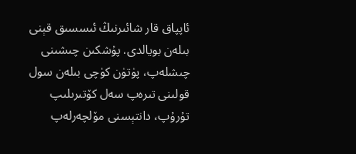ئاپپاق قار شائىرنىڭ ئىسسىق قېنى بىلەن بويالدى. پۇشكىن چىشىنى چىشلەپ، پۈتۈن كۈچى بىلەن سول قولىنى تىرەپ سەل كۆتىرىلىپ تۇرۇپ، دانتېسنى مۆلچەرلەپ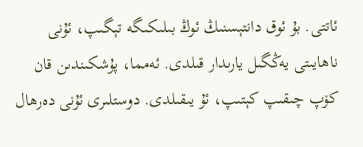ئاتتى. بۇ ئوق دانتېسنىڭ ئوڭ بىلىكىگە تېگىپ، ئۇنى ناھايىتى يەڭگىل يارىدار قىلدى. ئەمما، پۇشكىندىن قان كۆپ چىقىپ كېتىپ، ئۇ يىقىلدى. دوستلىرى ئۇنى دەرھال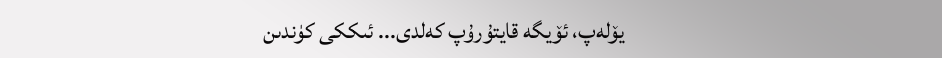يۆلەپ، ئۆيگە قايتۇرۇپ كەلدى... ئىككى كۈندىن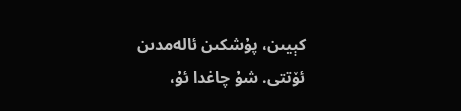كېيىن، پۇشكىن ئالەمدىن ئۆتتى. شۇ چاغدا ئۇ،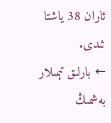ئاران 38 ياشتا ئىدى.
← بارلىق تېمىلار بەشمىڭ